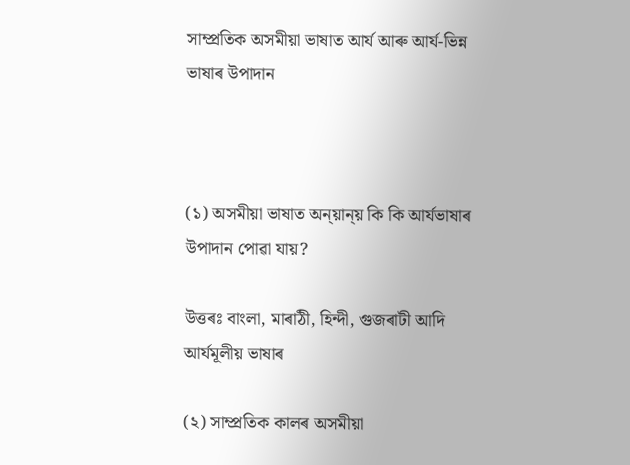সাম্প্ৰতিক অসমীয়া ভাষাত আৰ্য আৰু আৰ্য-ভিন্ন ভাষাৰ উপাদান



(১) অসমীয়া ভাষাত অন্য়ান্য় কি কি আৰ্যভাষাৰ উপাদান পোৱা যায়?

উত্তৰঃ বাংলা, মাৰাঠী, হিন্দী, গুজৰাটী আদি আৰ্যমূলীয় ভাষাৰ

(২) সাম্প্ৰতিক কালৰ অসমীয়া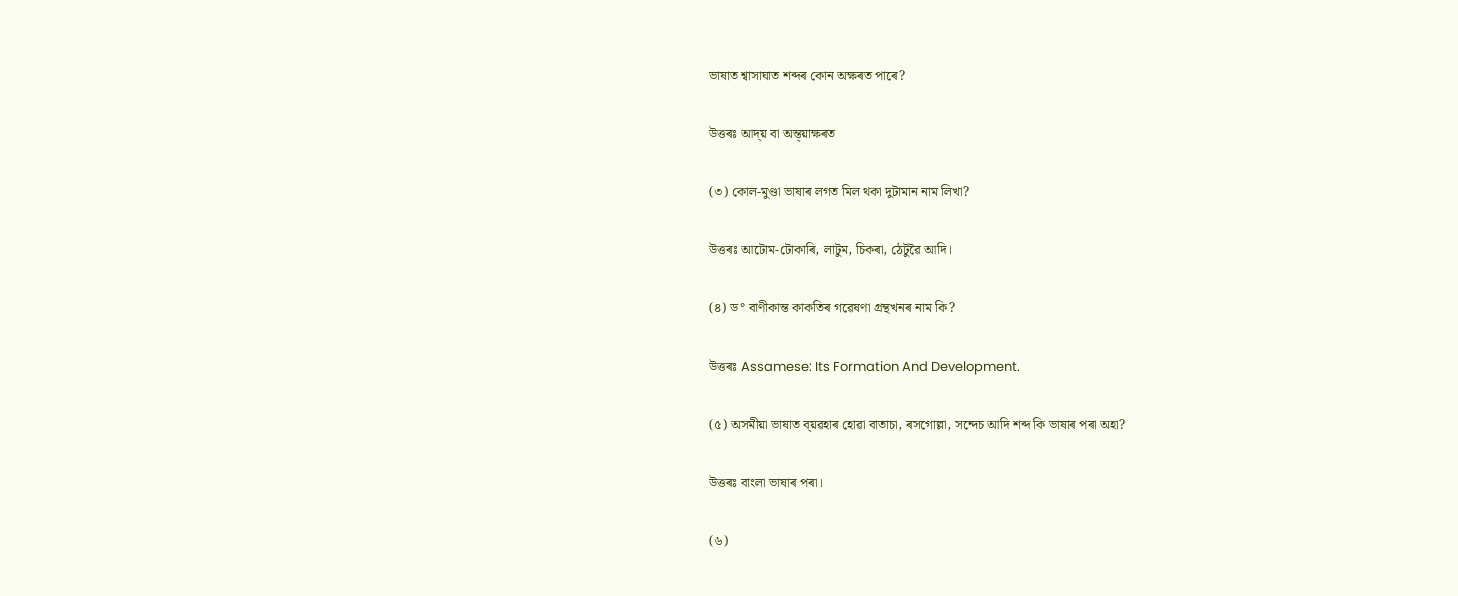ভাষাত শ্বাসাঘাত শব্দৰ কোন অক্ষৰত পাৰে?

উত্তৰঃ আদ্য় বা অন্ত্য়াক্ষৰত

(৩) কোল-মুণ্ডা ভাষাৰ লগত মিল থকা দুটামান নাম লিখা?

উত্তৰঃ আটোম-টোকাৰি, লাটুম, চিকৰা, ঠেটুৱৈ আদি।

(৪) ড° বাণীকান্ত কাকতিৰ গৱেষণা গ্ৰন্থখনৰ নাম কি?

উত্তৰঃ Assamese: Its Formation And Development.

(৫) অসমীয়া ভাষাত ব্য়ৱহাৰ হোৱা বাতাচা, ৰসগোল্লা, সন্দেচ আদি শব্দ কি ভাষাৰ পৰা অহা?

উত্তৰঃ বাংলা ভাষাৰ পৰা।

(৬)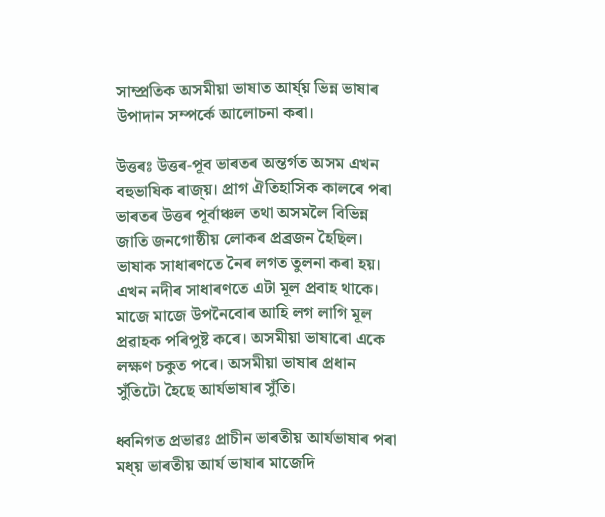সাম্প্ৰতিক অসমীয়া ভাষাত আৰ্য্য় ভিন্ন ভাষাৰ উপাদান সম্পৰ্কে আলোচনা কৰা।

উত্তৰঃ উত্তৰ-পূব ভাৰতৰ অন্তৰ্গত অসম এখন বহুভাষিক ৰাজ্য়। প্ৰাগ ঐতিহাসিক কালৰে পৰা ভাৰতৰ উত্তৰ পূৰ্বাঞ্চল তথা অসমলৈ বিভিন্ন জাতি জনগোষ্ঠীয় লোকৰ প্ৰব্ৰজন হৈছিল। ভাষাক সাধাৰণতে নৈৰ লগত তুলনা কৰা হয়। এখন নদীৰ সাধাৰণতে এটা মূল প্ৰবাহ থাকে। মাজে মাজে উপনৈবোৰ আহি লগ লাগি মূল প্ৰৱাহক পৰিপুষ্ট কৰে। অসমীয়া ভাষাৰো একে লক্ষণ চকুত পৰে। অসমীয়া ভাষাৰ প্ৰধান সুঁতিটো হৈছে আৰ্যভাষাৰ সুঁতি।

ধ্বনিগত প্ৰভাৱঃ প্ৰাচীন ভাৰতীয় আৰ্যভাষাৰ পৰা মধ্য় ভাৰতীয় আৰ্য ভাষাৰ মাজেদি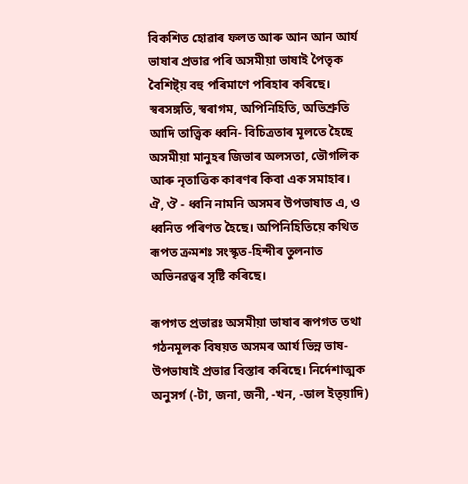বিকশিত হোৱাৰ ফলত আৰু আন আন আৰ্য ভাষাৰ প্ৰভাৱ পৰি অসমীয়া ভাষাই পৈতৃক বৈশিষ্ট্য় বহু পৰিমাণে পৰিহাৰ কৰিছে। স্বৰসঙ্গতি, স্বৰাগম, অপিনিহিতি, অভিশ্ৰুতি আদি তাত্ত্বিক ধ্বনি- বিচিত্ৰতাৰ মূলতে হৈছে অসমীয়া মানুহৰ জিভাৰ অলসতা, ভৌগলিক আৰু নৃতাত্তিক কাৰণৰ কিবা এক সমাহাৰ। ঐ, ঔ - ধ্বনি নামনি অসমৰ উপভাষাত এ, ও ধ্বনিত পৰিণত হৈছে। অপিনিহিতিয়ে কথিত ৰূপত ক্ৰমশঃ সংস্কৃত-হিন্দীৰ তুলনাত অভিনৱত্বৰ সৃষ্টি কৰিছে।

ৰূপগত প্ৰভাৱঃ অসমীয়া ভাষাৰ ৰূপগত তথা গঠনমূলক বিষয়ত অসমৰ আৰ্য ভিন্ন ভাষ-উপভাষাই প্ৰভাৱ বিস্তাৰ কৰিছে। নিৰ্দেশাত্মক অনুসৰ্গ (-টা, জনা, জনী, -খন, -ডাল ইত্য়াদি)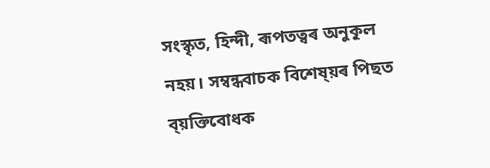সংস্কৃত, হিন্দী, ৰূপতত্বৰ অনুকূল নহয়। সম্বন্ধবাচক বিশেষ্য়ৰ পিছত ব্য়ক্তিবোধক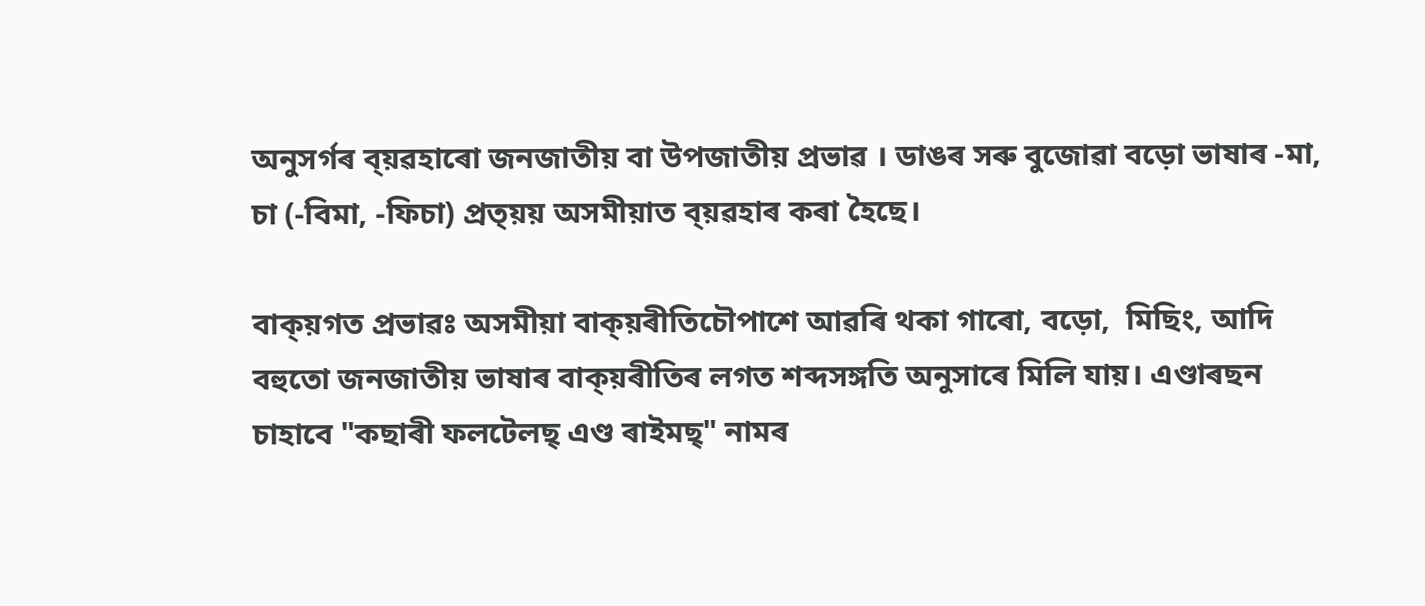অনুসৰ্গৰ ব্য়ৱহাৰো জনজাতীয় বা উপজাতীয় প্ৰভাৱ । ডাঙৰ সৰু বুজোৱা বড়ো ভাষাৰ -মা, চা (-বিমা, -ফিচা) প্ৰত্য়য় অসমীয়াত ব্য়ৱহাৰ কৰা হৈছে।

বাক্য়গত প্ৰভাৱঃ অসমীয়া বাক্য়ৰীতিচৌপাশে আৱৰি থকা গাৰো, বড়ো,  মিছিং, আদি বহুতো জনজাতীয় ভাষাৰ বাক্য়ৰীতিৰ লগত শব্দসঙ্গতি অনুসাৰে মিলি যায়। এণ্ডাৰছন চাহাবে "কছাৰী ফলটেলছ্ এণ্ড ৰাইমছ্" নামৰ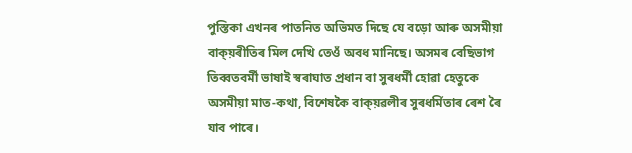পুস্তিকা এখনৰ পাতনিত অভিমত দিছে যে বড়ো আৰু অসমীয়া বাক্য়ৰীতিৰ মিল দেখি তেওঁ অবধ মানিছে। অসমৰ বেছিভাগ তিব্বতবৰ্মী ভাষাই স্বৰাঘাত প্ৰধান বা সুৰধৰ্মী হোৱা হেতুকে অসমীয়া মাত-কথা, বিশেষকৈ বাক্য়ৱলীৰ সুৰধৰ্মিতাৰ ৰেশ ৰৈ যাব পাৰে।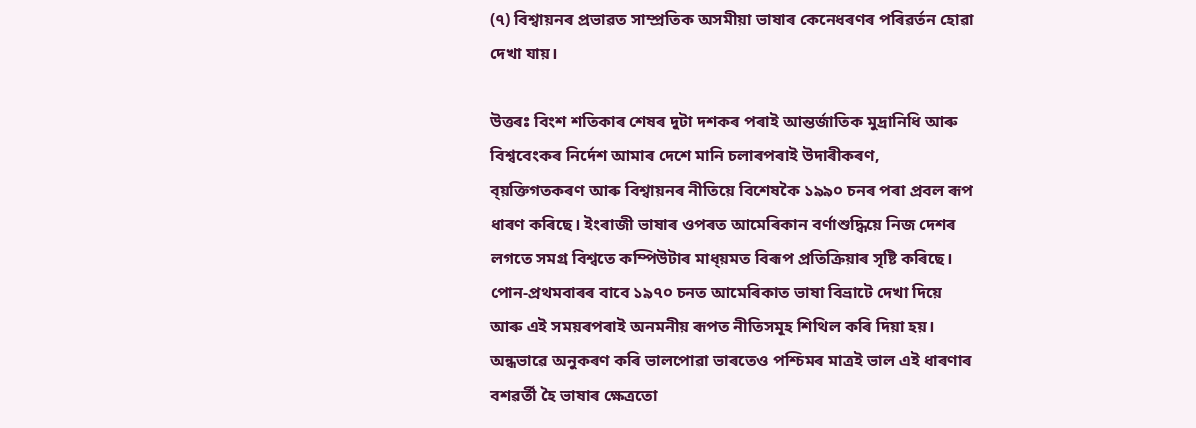(৭) বিশ্বায়নৰ প্ৰভাৱত সাম্প্ৰতিক অসমীয়া ভাষাৰ কেনেধৰণৰ পৰিৱৰ্তন হোৱা দেখা যায়।

উত্তৰঃ বিংশ শতিকাৰ শেষৰ দুটা দশকৰ পৰাই আন্তৰ্জাতিক মুদ্ৰানিধি আৰু বিশ্ববেংকৰ নিৰ্দেশ আমাৰ দেশে মানি চলাৰপৰাই উদাৰীকৰণ, ব্য়ক্তিগতকৰণ আৰু বিশ্বায়নৰ নীতিয়ে বিশেষকৈ ১৯৯০ চনৰ পৰা প্ৰবল ৰূপ ধাৰণ কৰিছে। ইংৰাজী ভাষাৰ ওপৰত আমেৰিকান বৰ্ণাশুদ্ধিয়ে নিজ দেশৰ লগতে সমগ্ৰ বিশ্বতে কম্পিউটাৰ মাধ্য়মত বিৰূপ প্ৰতিক্ৰিয়াৰ সৃষ্টি কৰিছে। পোন-প্ৰথমবাৰৰ বাবে ১৯৭০ চনত আমেৰিকাত ভাষা বিভ্ৰাটে দেখা দিয়ে আৰু এই সময়ৰপৰাই অনমনীয় ৰূপত নীতিসমূহ শিথিল কৰি দিয়া হয়। অন্ধভাৱে অনুকৰণ কৰি ভালপোৱা ভাৰতেও পশ্চিমৰ মাত্ৰই ভাল এই ধাৰণাৰ বশৱৰ্তী হৈ ভাষাৰ ক্ষেত্ৰতো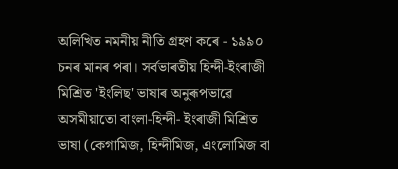অলিখিত নমনীয় নীতি গ্ৰহণ কৰে - ১৯৯০ চনৰ মানৰ পৰা। সৰ্বভাৰতীয় হিন্দী-ইংৰাজী মিশ্ৰিত 'ইংলিছ' ভাষাৰ অনুৰূপভাৱে অসমীয়াতো বাংলা-হিন্দী- ইংৰাজী মিশ্ৰিত ভাষা (কেগামিজ, হিন্দীমিজ, এংলোমিজ বা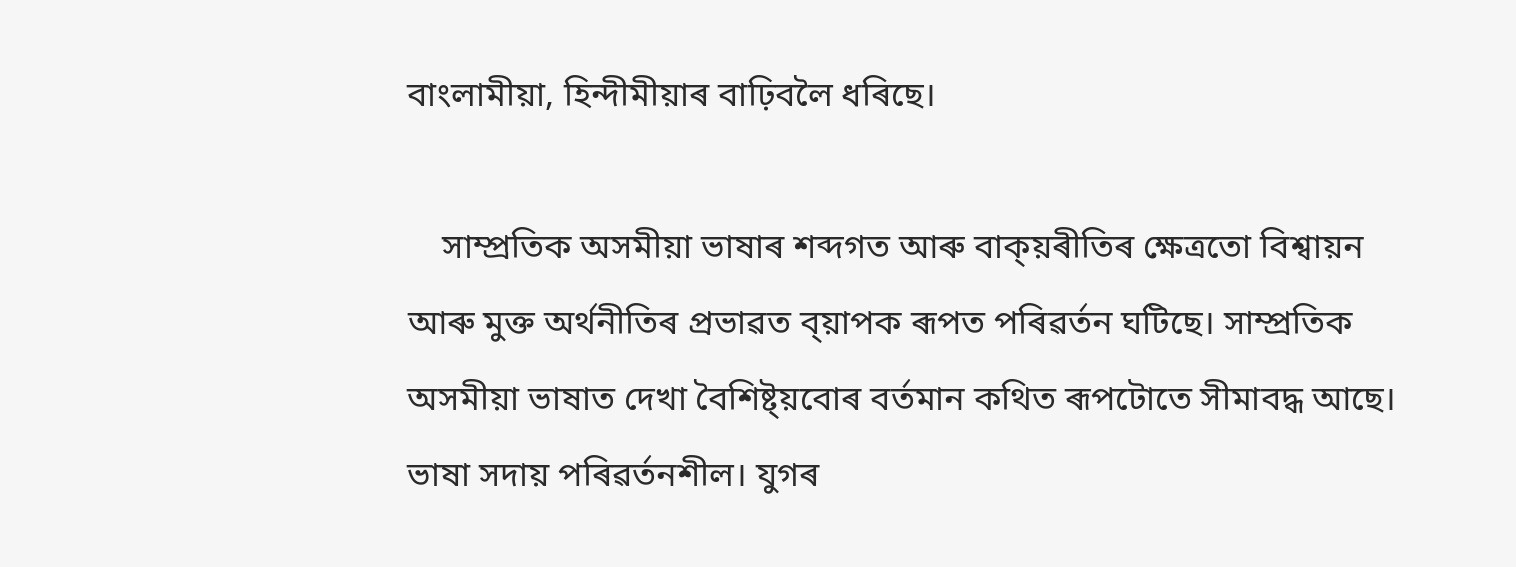বাংলামীয়া, হিন্দীমীয়াৰ বাঢ়িবলৈ ধৰিছে।

    সাম্প্ৰতিক অসমীয়া ভাষাৰ শব্দগত আৰু বাক্য়ৰীতিৰ ক্ষেত্ৰতো বিশ্বায়ন আৰু মুক্ত অৰ্থনীতিৰ প্ৰভাৱত ব্য়াপক ৰূপত পৰিৱৰ্তন ঘটিছে। সাম্প্ৰতিক অসমীয়া ভাষাত দেখা বৈশিষ্ট্য়বোৰ বৰ্তমান কথিত ৰূপটোতে সীমাবদ্ধ আছে। ভাষা সদায় পৰিৱৰ্তনশীল। যুগৰ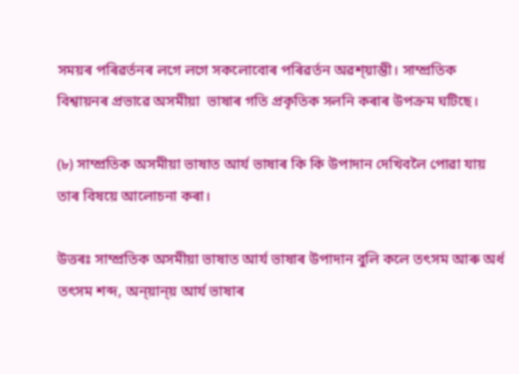সময়ৰ পৰিৱৰ্তনৰ লগে লগে সকলোবোৰ পৰিৱৰ্তন অৱশ্য়াম্ভী। সাম্প্ৰতিক বিশ্বায়নৰ প্ৰভাৱে অসমীয়া  ভাষাৰ গতি প্ৰকৃতিক সলনি কৰাৰ উপক্ৰম ঘটিছে।

(৮) সাম্প্ৰতিক অসমীয়া ভাষাত আৰ্য ভাষাৰ কি কি উপাদান দেখিবলৈ পোৱা যায় তাৰ বিষয়ে আলোচনা কৰা।

উত্তৰঃ সাম্প্ৰতিক অসমীয়া ভাষাত আৰ্য ভাষাৰ উপাদান বুলি কলে তৎসম আৰু অৰ্ধ তৎসম শব্দ, অন্য়ান্য় আৰ্য ভাষাৰ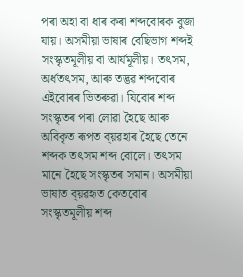পৰা অহা বা ধাৰ কৰা শব্দবোৰক বুজা যায়। অসমীয়া ভাষাৰ বেছিভাগ শব্দই সংস্কৃতমূলীয় বা আৰ্যমূলীয়। তৎসম, অৰ্ধতৎসম, আৰু তদ্ভৱ শব্দবোৰ এইবোৰৰ ভিতৰুৱা। যিবোৰ শব্দ সংস্কৃতৰ পৰা লোৱা হৈছে আৰু অবিকৃত ৰূপত ব্য়ৱহাৰ হৈছে তেনে শব্দক তৎসম শব্দ বোলে। তৎসম মানে হৈছে সংস্কৃতৰ সমান। অসমীয়া ভাষাত ব্য়ৱহৃত কেতবোৰ সংস্কৃতমূলীয় শব্দ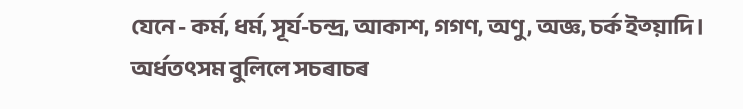যেনে - কৰ্ম, ধৰ্ম, সূৰ্য-চন্দ্ৰ, আকাশ, গগণ, অণু, অজ্ঞ, চৰ্ক ইত্য়াদি।  অৰ্ধতৎসম বুলিলে সচৰাচৰ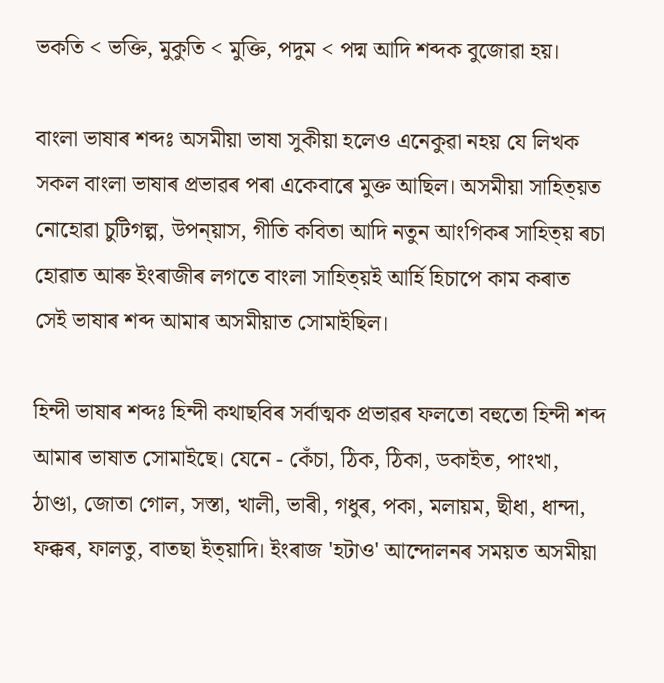ভকতি < ভক্তি, মুকুতি < মুক্তি, পদুম < পদ্ম আদি শব্দক বুজোৱা হয়।

বাংলা ভাষাৰ শব্দঃ অসমীয়া ভাষা সুকীয়া হলেও এনেকুৱা নহয় যে লিখক সকল বাংলা ভাষাৰ প্ৰভাৱৰ পৰা একেবাৰে মুক্ত আছিল। অসমীয়া সাহিত্য়ত নোহোৱা চুটিগল্প, উপন্য়াস, গীতি কবিতা আদি নতুন আংগিকৰ সাহিত্য় ৰচা হোৱাত আৰু ইংৰাজীৰ লগতে বাংলা সাহিত্য়ই আৰ্হি হিচাপে কাম কৰাত সেই ভাষাৰ শব্দ আমাৰ অসমীয়াত সোমাইছিল।

হিন্দী ভাষাৰ শব্দঃ হিন্দী কথাছবিৰ সৰ্বাত্মক প্ৰভাৱৰ ফলতো বহুতো হিন্দী শব্দ আমাৰ ভাষাত সোমাইছে। যেনে - কেঁচা, ঠিক, ঠিকা, ডকাইত, পাংখা, ঠাণ্ডা, জোতা গোল, সস্তা, খালী, ভাৰী, গধুৰ, পকা, মলায়ম, ছীধা, ধান্দা, ফক্কৰ, ফালতু, বাতছা ইত্য়াদি। ইংৰাজ 'হটাও' আন্দোলনৰ সময়ত অসমীয়া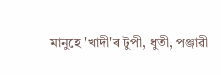মানুহে 'খাদী'ৰ টুপী, ধুতী, পঞ্জাৱী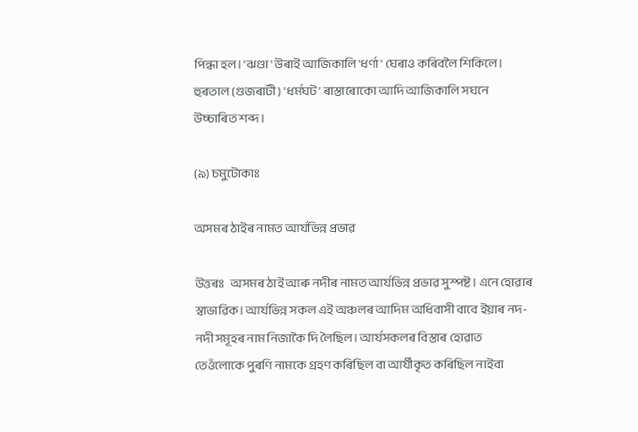পিন্ধা হল। 'ঝণ্ডা' উৰাই আজিকালি 'ধৰ্ণা' ঘেৰাও কৰিবলৈ শিকিলে। হুৰতাল (গুজৰাটী) 'ধৰ্মঘট' ৰাস্তাৰোকো আদি আজিকালি সঘনে উচ্চাৰিত শব্দ।

(৯) চমুটোকাঃ

অসমৰ ঠাইৰ নামত আৰ্যভিন্ন প্ৰভাৱ

উত্তৰঃ   অসমৰ ঠাই আৰু নদীৰ নামত আৰ্যভিন্ন প্ৰভাৱ সুস্পষ্ট। এনে হোৱাৰ স্বাভাৱিক। আৰ্যভিন্ন সকল এই অঞ্চলৰ আদিম অধিবাসী বাবে ইয়াৰ নদ-নদী সমূহৰ নাম নিজাকৈ দি লৈছিল। আৰ্যসকলৰ বিস্তাৰ হোৱাত তেওঁলোকে পুৰণি নামকে গ্ৰহণ কৰিছিল বা আৰ্যীকৃত কৰিছিল নাইবা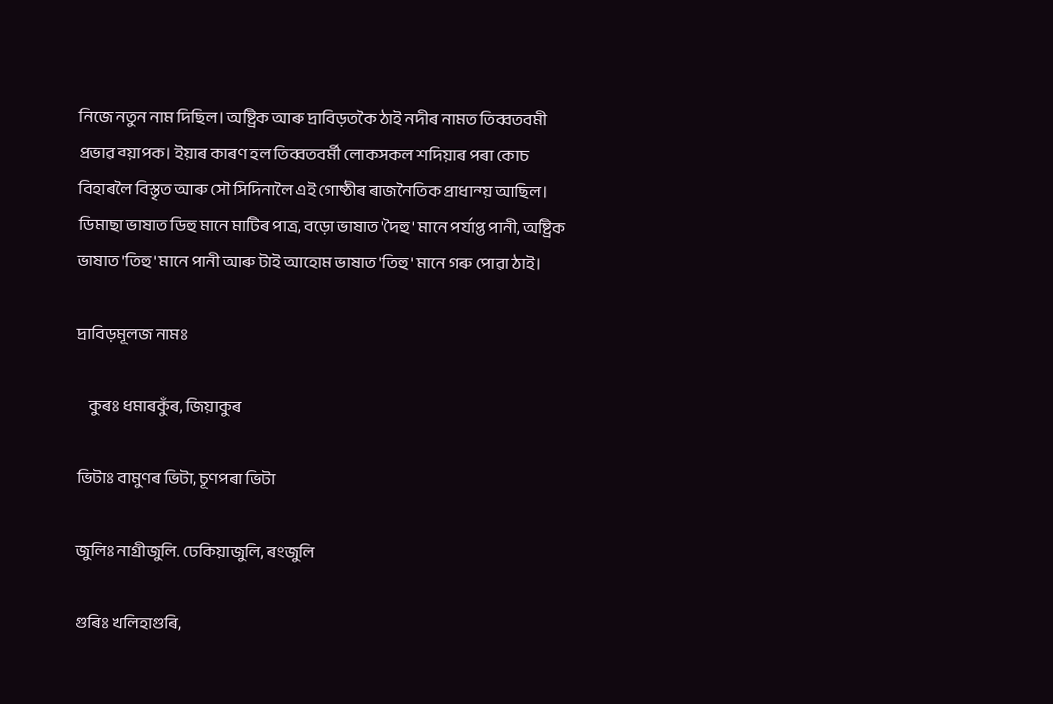নিজে নতুন নাম দিছিল। অষ্ট্ৰিক আৰু দ্ৰাবিড়তকৈ ঠাই নদীৰ নামত তিব্বতবমী প্ৰভাৱ ব্য়াপক। ইয়াৰ কাৰণ হল তিব্বতবৰ্মী লোকসকল শদিয়াৰ পৰা কোচ বিহাৰলৈ বিস্তৃত আৰু সৌ সিদিনালৈ এই গোষ্ঠীৰ ৰাজনৈতিক প্ৰাধান্য় আছিল। ডিমাছা ভাষাত ডিহু মানে মাটিৰ পাত্ৰ, বড়ো ভাষাত 'দৈহু' মানে পৰ্যাপ্ত পানী, অষ্ট্ৰিক ভাষাত 'তিহু' মানে পানী আৰু টাই আহোম ভাষাত 'তিহু' মানে গৰু পোৱা ঠাই।

দ্ৰাবিড়মূলজ নামঃ

    কুৰঃ ধমাৰকুঁৰ, জিয়াকুৰ

ভিটাঃ বামুণৰ ভিটা, চূণপৰা ভিটা

জুলিঃ নাগ্ৰীজুলি. ঢেকিয়াজুলি, ৰংজুলি

গুৰিঃ খলিহাগুৰি,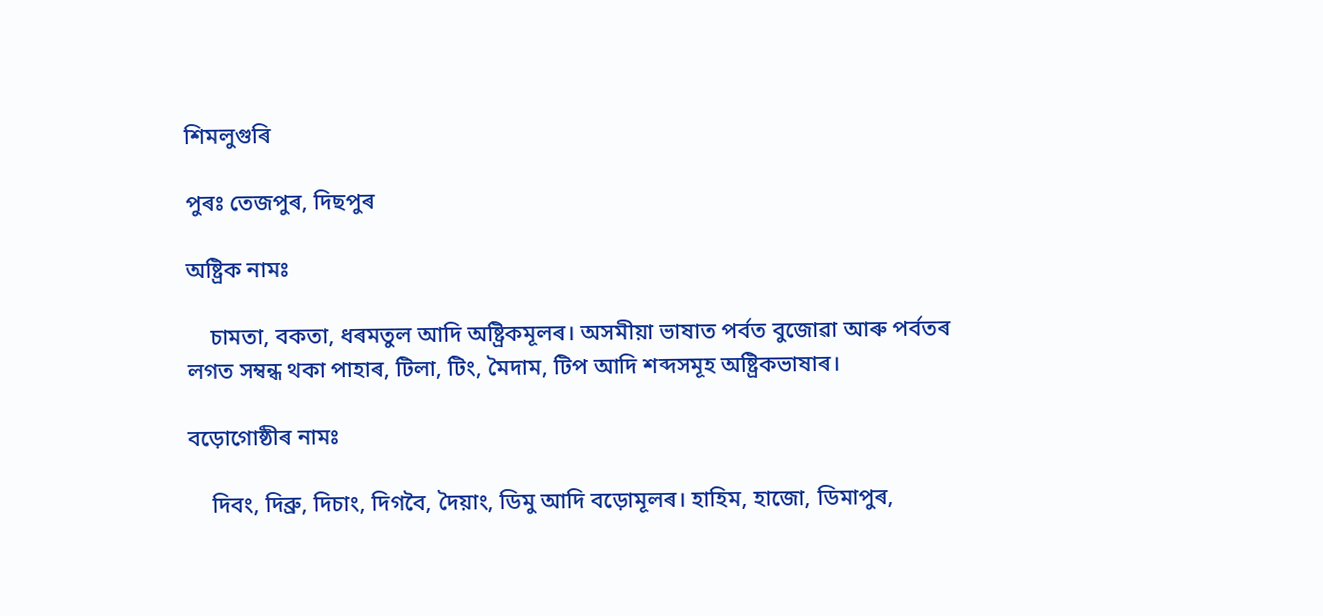শিমলুগুৰি

পুৰঃ তেজপুৰ, দিছপুৰ

অষ্ট্ৰিক নামঃ

    চামতা, বকতা, ধৰমতুল আদি অষ্ট্ৰিকমূলৰ। অসমীয়া ভাষাত পৰ্বত বুজোৱা আৰু পৰ্বতৰ লগত সম্বন্ধ থকা পাহাৰ, টিলা, টিং, মৈদাম, টিপ আদি শব্দসমূহ অষ্ট্ৰিকভাষাৰ।

বড়োগোষ্ঠীৰ নামঃ

    দিবং, দিব্ৰু, দিচাং, দিগবৈ, দৈয়াং, ডিমু আদি বড়োমূলৰ। হাহিম, হাজো, ডিমাপুৰ,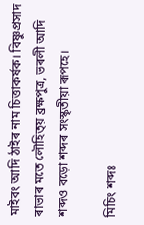মাইবং আদি ঠাইৰ নাম চিত্তাকৰ্ষক। বিষ্ণুপ্ৰসাদ ৰাভাৰ মতে লৌহিত্য় ব্ৰক্ষপুত্ৰ, ভৰলী আদি শব্দও বড়ো শব্দৰ সংস্কৃতীয়া ৰূপহে।

মিচিং শব্দঃ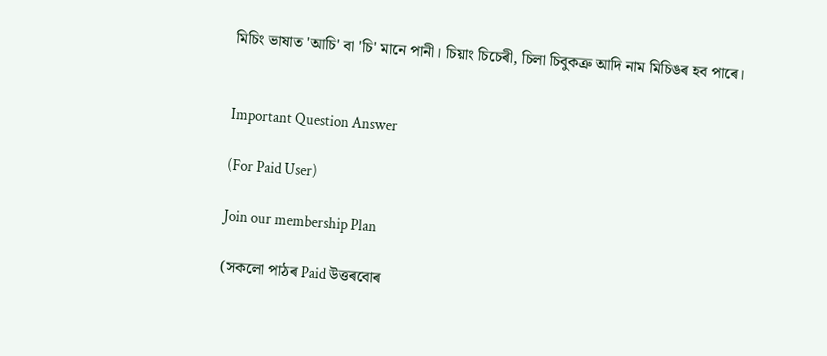মিচিং ভাষাত 'আচি' বা 'চি' মানে পানী। চিয়াং চিচেৰী, চিলা চিবুকত্ৰু আদি নাম মিচিঙৰ হব পাৰে।


Important Question Answer

(For Paid User)

Join our membership Plan

(সকলো পাঠৰ Paid উত্তৰবোৰ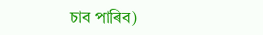চাব পাৰিব)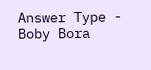Answer Type - Boby Bora